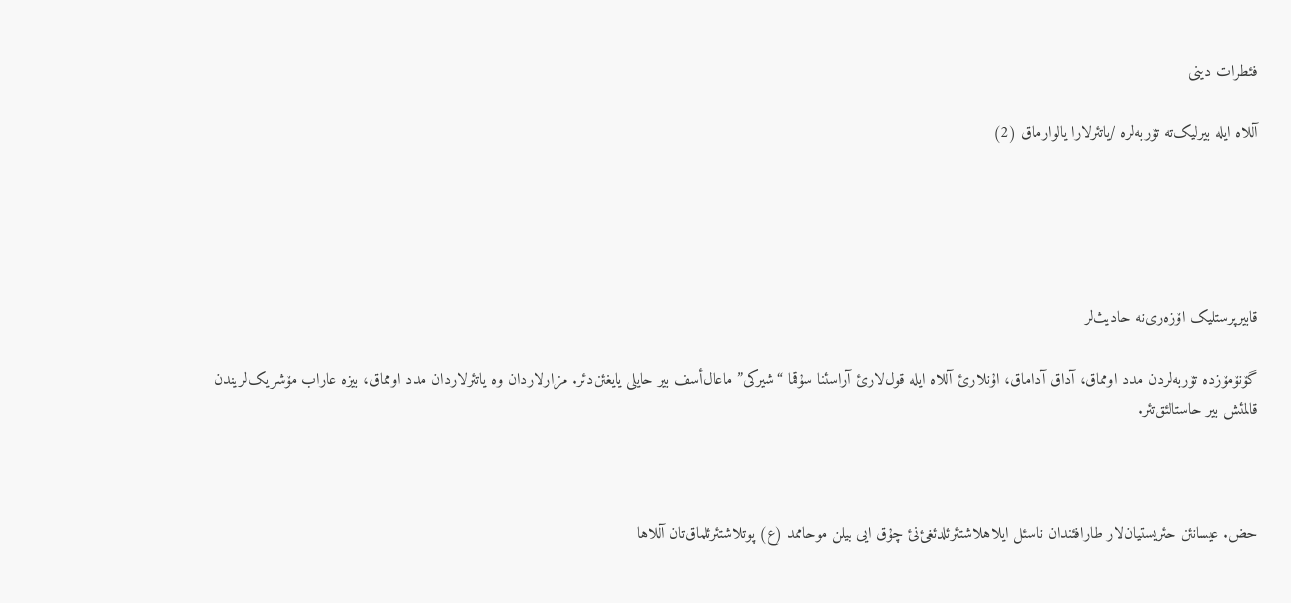فئطرات دینی

آللاە ایلە بیرلیک‌تە تۆربەلرە /یاتئرلارا یالوارماق (2)





قابیرپرستلیک اۆزەری‌نە حادیث‌لر

گۆنۆمۆزدە تۆربەلردن مدد اومماق، آداق آداماق، اۇنلارئ آللاە ایلە قول‌لارئ آراسئنا سۇقما “شیرکی” ماعال‌أسف بیر حایلی یایغئن‌دئر. مزارلاردان وە یاتئرلاردان مدد اومماق، بیزە عاراب مۆشریک‌لریندن قالمئش بیر حاستالئق‌تئر.



حض. عیسانئن حئریستیان‌لار طارافئندان ناسئل ایلاهلاشتئرئلدئغئ‌نئ چۇق ایی بیلن موحاممد (ع) پوتلاشتئرئلماق‌تان آللاها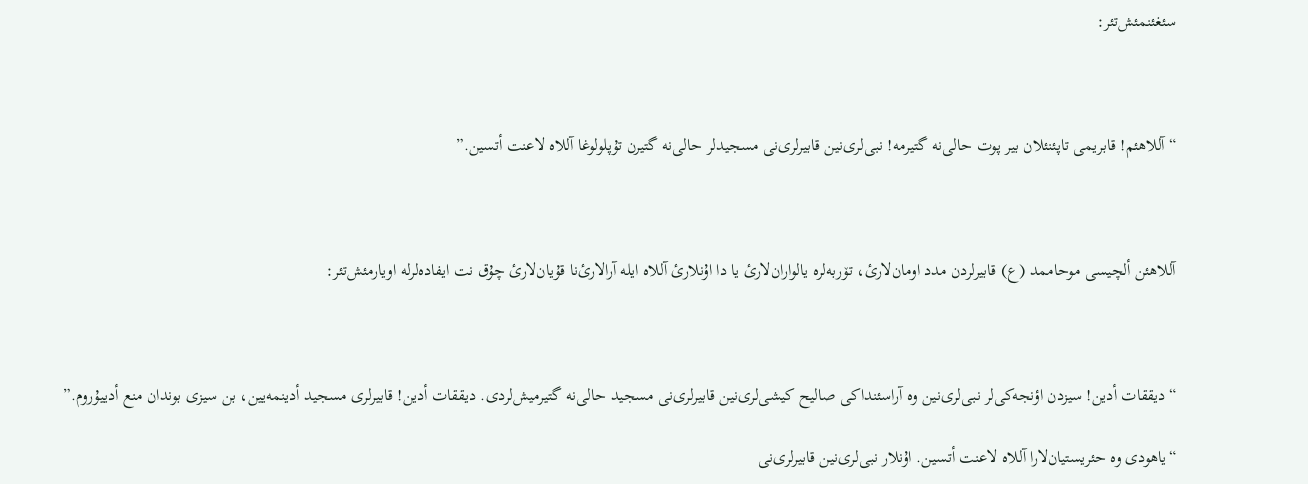سئغئنمئش‌تئر:



“آللاهئم! قابریمی تاپئنئلان بیر پوت حالی‌نە گتیرمە! نبی‌لری‌نین قابیرلری‌نی مسجیدلر حالی‌نە گتیرن تۇپلولوغا آللاە لاعنت أتسین.”



آللاهئن ألچیسی موحاممد (ع) قابیرلردن مدد اومان‌لارئ، تۆربەلرە یالواران‌لارئ یا دا اۇنلارئ آللاە ایلە آرالارئ‌نا قۇیان‌لارئ چۇق نت ایفادەلرلە اویارمئش‌تئر:



“دیققات أدین! سیزدن اؤنجەکی‌لر نبی‌لری‌نین وە آراسئنداکی صالیح کیشی‌لری‌نین قابیرلری‌نی مسجید حالی‌نە گتیرمیش‌لردی. دیققات أدین! قابیرلری مسجید أدینمەیین، بن سیزی بوندان منع أدییۇروم.”

“یاهودی وە حئریستیان‌لارا آللاە لاعنت أتسین. اۇنلار نبی‌لری‌نین قابیرلری‌نی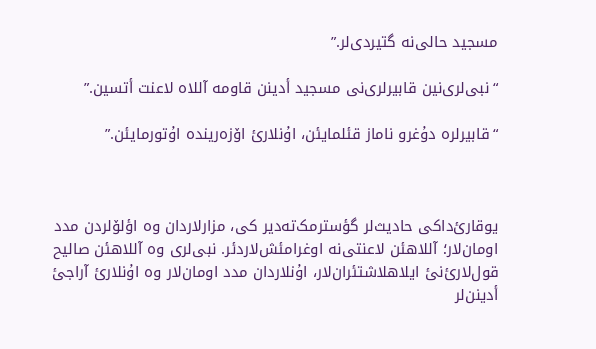مسجید حالی‌نە گتیردی‌لر.”

“نبی‌لری‌نین قابیرلری‌نی مسجید أدینن قاومە آللاە لاعنت أتسین.”

“قابیرلرە دۇغرو ناماز قئلمایئن، اۇنلارئ اۆزەریندە اۇتورمایئن.”



یوقارئ‌داکی حادیث‌لر گؤسترمک‌تەدیر کی، مزارلاردان وە اؤلۆلردن مدد اومان‌لار؛ آللاهئن لاعنتی‌نە اوغرامئش‌لاردئر. نبی‌لری وە آللاهئن صالیح قول‌لارئ‌نئ ایلاهلاشتئران‌لار، اۇنلاردان مدد اومان‌لار وە اۇنلارئ آراجئ أدینن‌لر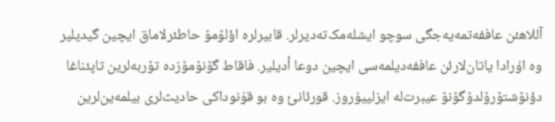آللاهئن عاففەتمەیەجگی سوچو ایشلەمک‌تەدیرلر. قابیرلرە اؤلۆمۆ حاطئرلاماق ایچین گیدیلیر وە اۇرادا یاتان‌لارئن عاففەدیلمەسی ایچین دوعا أدیلیر. فاقاط گۆنۆمۆزدە تۆربەلرین تاپئناغا دؤنۆشتۆرۆلدۆگۆنۆ عیبرت‌لە ایزلییۇروز. قورئانئ وە بو قۇنوداکی حادیث‌لری بیلمەین‌لرین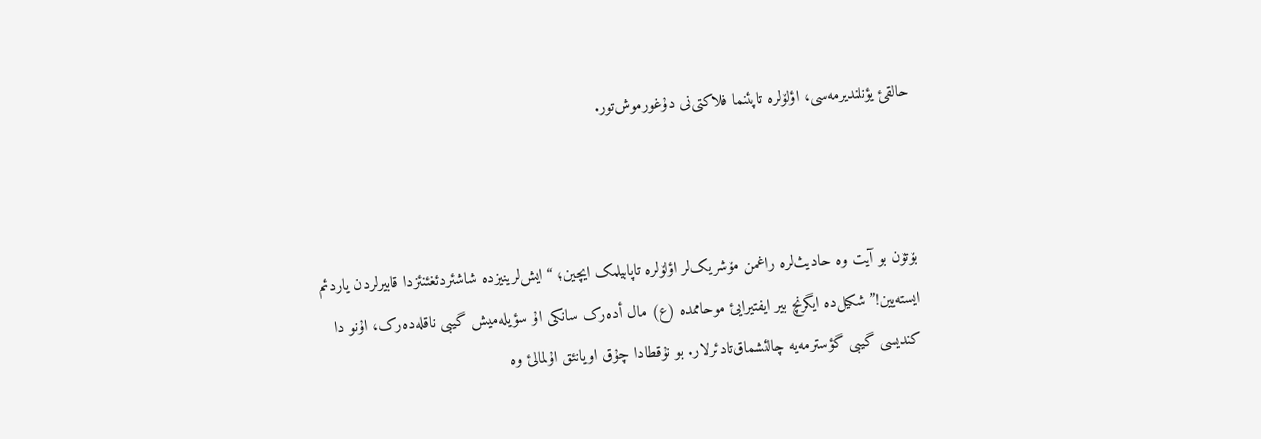حالقئ یؤنلندیرمەسی، اؤلۆلرە تاپئنما فلاکتی‌نی دۇغورموش‌تور.



بۆتۆن بو آیت وە حادیث‌لرە راغمن مۆشریک‌لر اؤلۆلرە تاپابیلمک ایچین؛ “ایش‌لرینیزدە شاشئردئغئنئزدا قابیرلردن یاردئم ایستەیین!” شکیل‌دە ایگرنچ بیر ایفتیرایئ موحاممدە (ع) مال أدەرک سانکی اۇ سؤیلەمیش گیبی ناقلەدەرک، اۇنو دا کندیسی گیبی گؤسترمەیە چالئشماق‌تادئرلار. بو نۇقطادا چۇق اویانئق اۇلمالئ وە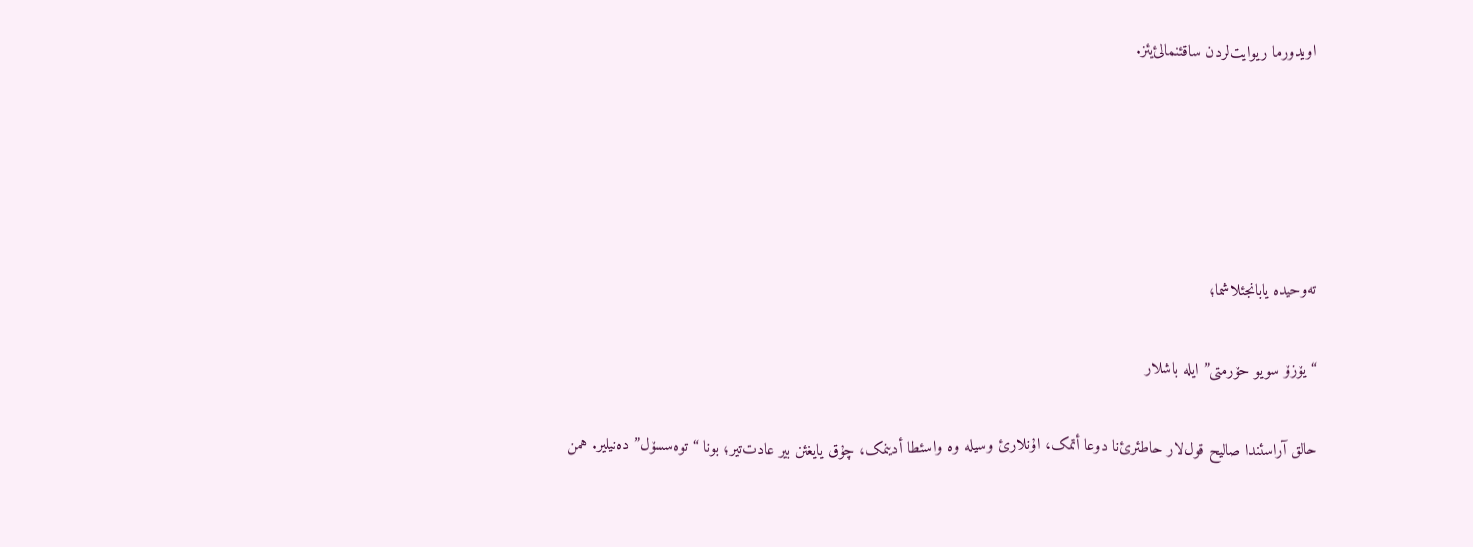اویدورما ریوایت‌لردن ساقئنمالئ‌یئز.





تەوحیدە یابانجئلاشما؛

“یۆزۆ سویو حۆرمتی” ایلە باشلار

حالق آراسئندا صالیح قول‌لار حاطئرئ‌نا دوعا أتمک، اۇنلارئ وسیلە وە واسئطا أدینمک، چۇق یایغئن بیر عادت‌تیر؛ بونا “توەسسۆل” دەنیلیر. همن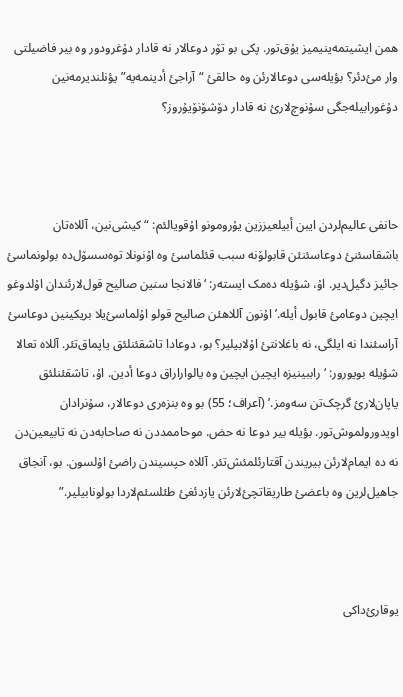همن ایشیتمەینیمیز یۇق‌تور. پکی بو تۆر دوعالار نە قادار دۇغرودور وە بیر فاضیلتی وار مئ‌دئر؟ بؤیلەسی دوعالارئن وە حالقئ “آراجئ أدینمەیە” یؤنلندیرمەنین دۇغورابیلەجگی سۇنوچ‌لارئ نە قادار دۆشۆنۆیۇروز؟



حانفی عالیم‌لردن ایبن أبیلعیززین یۇرومونو اۇقویالئم: “کیشی‌نین، آللاەتان باشقاسئنئ دوعاسئنئن قابولۆنە سبب قئلماسئ وە اۇنونلا توەسسۆل‌دە بولونماسئ جائیز دگیل‌دیر. اۇ، شؤیلە دەمک ایستەر: ‘فالانجا سنین صالیح قول‌لارئندان اۇلدوغو ایچین دوعامئ قابول أیلە.’ اۇنون آللاهئن صالیح قولو اۇلماسئ‌یلا بریکینین دوعاسئ آراسئندا نە ایلگی، نە باغلانتئ اۇلابیلیر؟ بو، دوعادا تاشقئنلئق یاپماق‌تئر. آللاە تعالا شؤیلە بویورور: ‘راببینیزە ایچین ایچین وە یالواراراق دوعا أدین. اۇ، تاشقئنلئق یاپان‌لارئ گرچک‌تن سەومز.’ (آعراف؛ 55) بو وە بنزەری دوعالار، سۇنرادان اویدورولموش‌تور. بؤیلە بیر دوعا نە حض. موحاممددن نە صاحابەدن نە تابیعین‌دن نە دە ایمام‌لارئن بیریندن آقتارئلمئش‌تئر. آللاە حپسیندن راضئ اۇلسون. بو، آنجاق جاهیل‌لرین وە باعضئ طاریقاتچئ‌لارئن یازدئغئ طئلسئم‌لاردا بولونابیلیر.”



یوقارئ‌داکی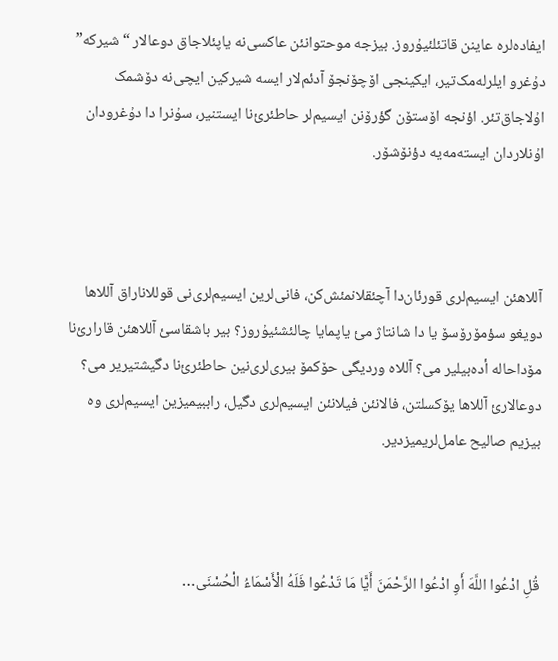ایفادەلرە عاینن قاتئلئیۇروز. بیزجە موحتوانئن عاکسی‌نە یاپئلاجاق دوعالار “شیرکە” دۇغرو ایلرلەمک‌تیر، ایکینجی اۆچۆنجۆ آدئم‌لار ایسە شیرکین ایچی‌نە دۆشمک اۇلاجاق‌تئر. اؤنجە اۆستۆن گؤرۆنن ایسیم‌لر حاطئرئ‌نا ایستنیر، سۇنرا دا دۇغرودان اۇنلاردان ایستەمەیە دؤنۆشۆر.



آللاهئن ایسیم‌لری قورئان‌دا آچئقلانمئش‌کن، فانی‌لرین ایسیم‌لری‌نی قوللاناراق آللاها دویغو سؤمۆرۆسۆ یا دا شانتاژ مئ یاپمایا چالئشئیۇروز؟ بیر باشقاسئ آللاهئن قارارئ‌نا مۆداحالە أدەبیلیر می؟ آللاە وردیگی حۆکمۆ بیری‌لری‌نین حاطئرئ‌نا دگیشتیریر می؟ دوعالارئ آللاها یۆکسلتن، فالانئن فیلانئن ایسیم‌لری دگیل، راببیمیزین ایسیم‌لری وە بیزیم صالیح عامل‌لریمیزدیر.



قُلِ ادْعُوا اللَّهَ أَوِ ادْعُوا الرَّحْمَنَ أَيًّا مَا تَدْعُوا فَلَهُ الْأَسْمَاءُ الْحُسْنَى…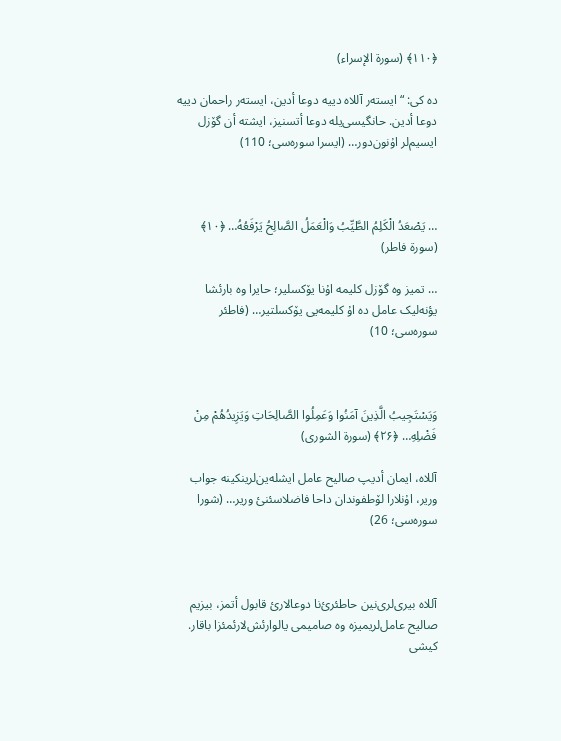﴿۱۱۰﴾ (سورة الإسراء)

دە کی: “ایستەر آللاە دییە دوعا أدین، ایستەر راحمان دییە دوعا أدین. حانگیسی‌یلە دوعا أتسنیز، ایشتە أن گۆزل ایسیم‌لر اۇنون‌دور… (ایسرا سورەسی؛ 110)



… يَصْعَدُ الْكَلِمُ الطَّيِّبُ وَالْعَمَلُ الصَّالِحُ يَرْفَعُهُ… ﴿۱۰﴾ (سورة فاطر)

… تمیز وە گۆزل کلیمە اۇنا یۆکسلیر؛ حایرا وە بارئشا یؤنەلیک عامل دە اۇ کلیمەیی یۆکسلتیر… (فاطئر سورەسی؛ 10)



وَيَسْتَجِيبُ الَّذِينَ آمَنُوا وَعَمِلُوا الصَّالِحَاتِ وَيَزِيدُهُمْ مِنْ فَضْلِهِ… ﴿۲۶﴾ (سورة الشوری)

آللاە، ایمان أدیپ صالیح عامل ایشلەین‌لرینکینە جواب وریر، اۇنلارا لۆطفوندان داحا فاضلاسئنئ وریر… (شورا سورەسی؛ 26)



آللاە بیری‌لری‌نین حاطئرئ‌نا دوعالارئ قابول أتمز، بیزیم صالیح عامل‌لریمیزە وە صامیمی یالوارئش‌لارئمئزا باقار. کیشی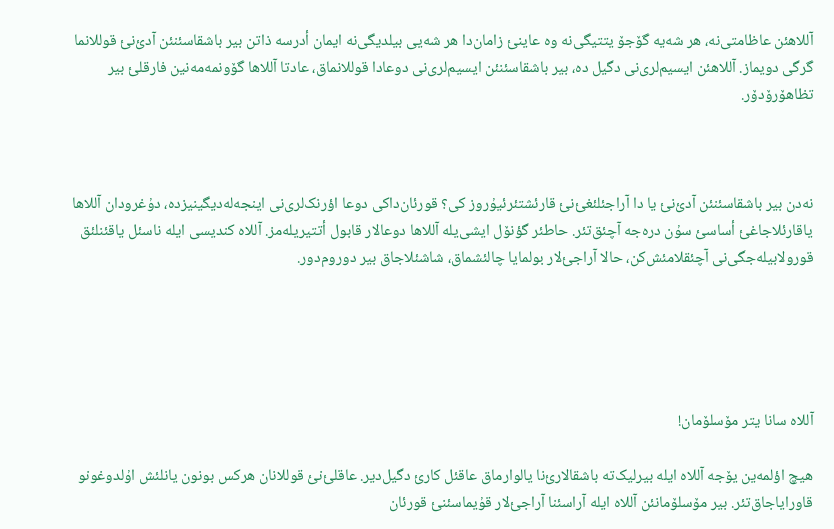آللاهئن عاظامتی‌نە، هر شەیە گۆجۆ یتتیگی‌نە وە عاینئ زامان‌دا هر شەیی بیلدیگی‌نە ایمان أدرسە ذاتن بیر باشقاسئنئن آدئ‌نئ قوللانما گرگی دویماز. آللاهئن ایسیم‌لری‌نی دگیل دە، بیر باشقاسئنئن ایسیم‌لری‌نی دوعادا قوللانماق، عادتا آللاها گۆونمەمەنین فارقلئ بیر تظاهۆرۆدۆر.



نەدن بیر باشقاسئنئن آدئ‌نئ یا دا آراجئلئغئ‌نئ قارئشتئرئیۇروز کی؟ قورئان‌داکی دوعا اؤرنک‌لری‌نی اینجەلەدیگینیزدە، دۇغرودان آللاها یاقارئلاجاغئ أساسئ سۇن درەجە آچئق‌تئر. حاطئر گؤنۆل ایشی‌یلە آللاها دوعالار قابول أتتیریلەمز. آللاە کندیسی ایلە ناسئل یاقئنلئق قورولابیلەجگی‌نی آچئقلامئش‌کن، حالا آراجئ‌لار بولمایا چالئشماق، شاشئلاجاق بیر دوروم‌دور.





آللاە سانا یتر مۆسلۆمان!

هیچ اؤلمەین یۆجە آللاە ایلە بیرلیک‌تە باشقالارئ‌نا یالوارماق عاقئل کارئ دگیل‌دیر. عاقلئ‌نئ قوللانان هرکس بونون یانلئش اۇلدوغونو قاورایاجاق‌تئر. بیر مۆسلۆمانئن آللاە ایلە آراسئنا آراجئ‌لار قۇیماسئنئ قورئان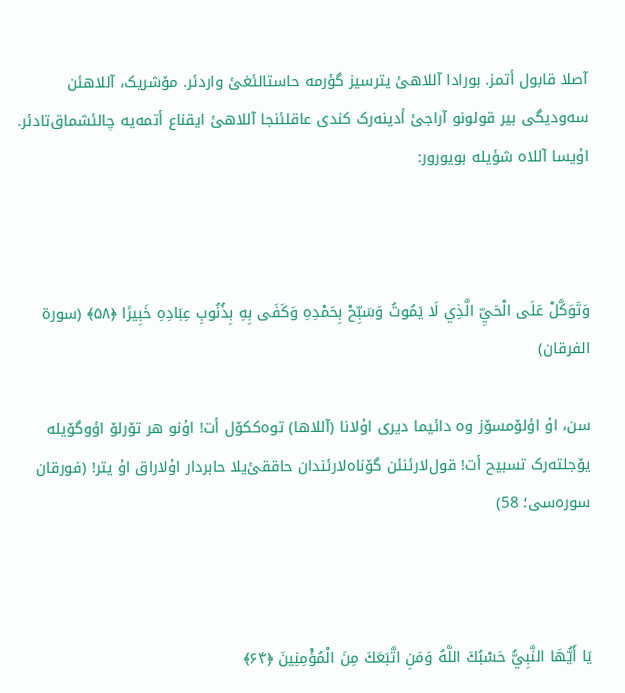آصلا قابول أتمز. بورادا آللاهئ یترسیز گؤرمە حاستالئغئ واردئر. مۆشریک، آللاهئن سەودیگی بیر قولونو آراجئ أدینەرک کندی عاقلئنجا آللاهئ ایقناع أتمەیە چالئشماق‌تادئر. اۇیسا آللاە شؤیلە بویورور:



وَتَوَكَّلْ عَلَى الْحَيِّ الَّذِي لَا يَمُوتُ وَسَبِّحْ بِحَمْدِهِ وَكَفَى بِهِ بِذُنُوبِ عِبَادِهِ خَبِيرًا ﴿۵۸﴾ (سورة الفرقان)

سن، اۇ اؤلۆمسۆز وە دائیما دیری اۇلانا (آللاها) توەککۆل أت! اۇنو هر تۆرلۆ اؤوگۆیلە یۆجلتەرک تسبیح أت! قول‌لارئنئن گۆناەلارئندان حاققئ‌یلا حابردار اۇلاراق اۇ یتر! (فورقان سورەسی؛ 58)



يَا أَيُّهَا النَّبِيُّ حَسْبُكَ اللَّهُ وَمَنِ اتَّبَعَكَ مِنَ الْمُؤْمِنِينَ ﴿۶۴﴾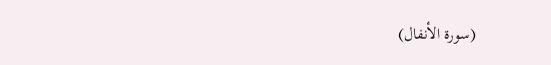(سورة الأنفال)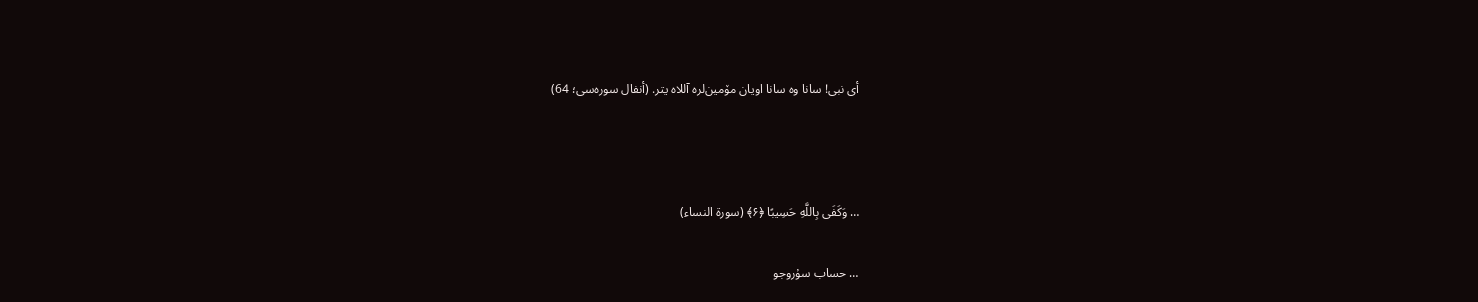أی نبی! سانا وە سانا اویان مۆمین‌لرە آللاە یتر. (أنفال سورەسی؛ 64)



… وَكَفَى بِاللَّهِ حَسِيبًا ﴿۶﴾ (سورة النساء)

… حساب سۇروجو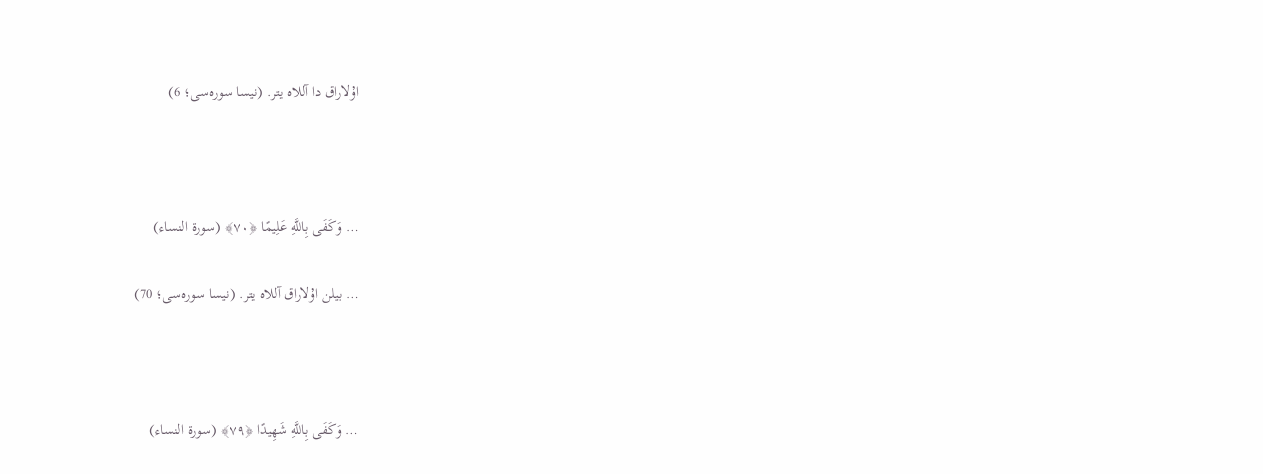اۇلاراق دا آللاە یتر. (نیسا سورەسی؛ 6)



… وَكَفَى بِاللَّهِ عَلِيمًا ﴿۷۰﴾ (سورة النساء)

… بیلن اۇلاراق آللاە یتر. (نیسا سورەسی؛ 70)



… وَكَفَى بِاللَّهِ شَهِيدًا ﴿۷۹﴾ (سورة النساء)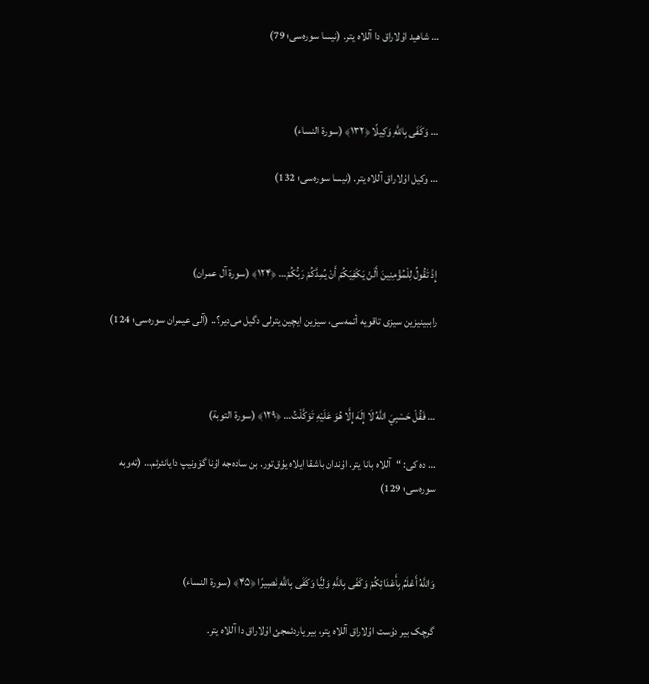… شاهید اۇلاراق دا آللاە یتر. (نیسا سورەسی؛ 79)



… وَكَفَى بِاللَّهِ وَكِيلًا ﴿۱۳۲﴾ (سورة النساء)

… وکیل اۇلاراق آللاە یتر. (نیسا سورەسی؛ 132)



إِذْ تَقُولُ لِلْمُؤْمِنِينَ أَلَنْ يَكْفِيَكُمْ أَنْ يُمِدَّكُمْ رَبُّكُمْ… ﴿۱۲۴﴾ (سورة آل عمران)

راببینیزین سیزی تاقویە أتمەسی، سیزین ایچین یترلی دگیل می‌دیر؟.. (آلی عیمران سورەسی؛ 124)



… فَقُلْ حَسْبِيَ اللَّهُ لَا إِلَهَ إِلَّا هُوَ عَلَيْهِ تَوَكَّلْتُ… ﴿۱۲۹﴾ (سورة التوبة)

… دە کی: “آللاە بانا یتر. اۇندان باشقا ایلاە یۇق‌تور. بن سادەجە اۇنا گۆونیپ دایانئرئم… (تەوبە سورەسی؛ 129)



وَاللَّهُ أَعْلَمُ بِأَعْدَائِكُمْ وَكَفَى بِاللَّهِ وَلِيًّا وَكَفَى بِاللَّهِ نَصِيرًا ﴿۴۵﴾ (سورة النساء)

گرچک بیر دۇست اۇلاراق آللاە یتر، بیر یاردئمجئ اۇلاراق دا آللاە یتر.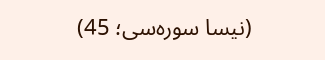(نیسا سورەسی؛ 45)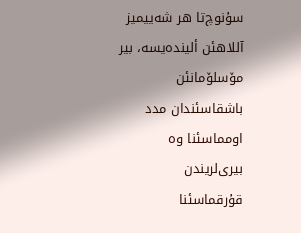سۇنوچ‌تا هر شەییمیز آللاهئن ألیندەیسە، بیر مۆسلۆمانئن باشقاسئندان مدد اومماسئنا وە بیری‌لریندن قۇرقماسئنا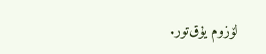لۆزوم یۇق‌تور.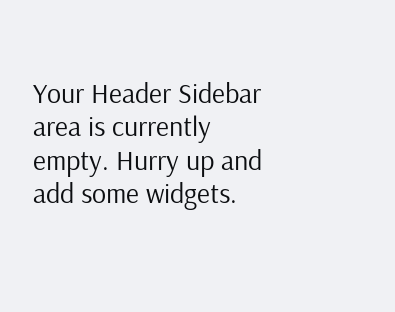Your Header Sidebar area is currently empty. Hurry up and add some widgets.